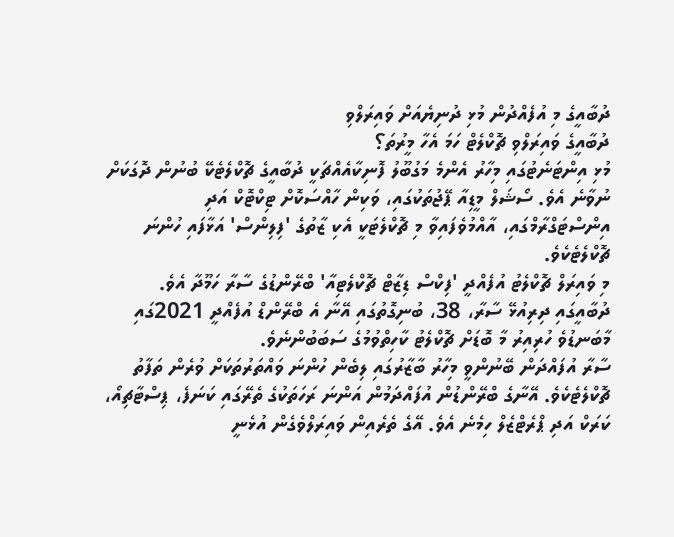ދުބާއީގެ މި އުފެއްދުން މުޅި ދުނިޔެއަށް ވައިރަލްވި
ދުބާއީގެ ވައިރަލްވި ޗޮކްލެޓް ހަމަ އެހާ މީރުތަ؟
މުޅި އިންޓަނެޓުގައި މިހާރު އެންމެ މަގުބޫލު ފޮނިކާއެއްޗަކީ ދުބާއީގެ ޗޮކްލެޓެކޭ ބުނުން ދޮގަކަށް ނުވާނެ އެވެ. ސޯޝަލް މީޑިއާ ޕޭޖުތަކުގައި، ވަކިން ހާއްސަކޮށް ޓިކްޓޮކް އަދި އިންސްޓަގްރާމްގައި، އާއްމުވެފައިވާ މި ޗޮކްލެޓަކީ އެކި ޒާތުގެ 'ފިލިންސް' އަޅާފައި ހުންނަ ޗޮކްލެޓެކެވެ.
މި ވައިރަލް ޗޮކްލެޓު އުފެއްދީ 'ފިކްސް ޑިޒާޓް ޗޮކްލެޓިއާ' ބްރޭންޑުގެ ސާރާ ހަމޫދާ އެވެ. ދުބާއީގައި ދިރިއުޅޭ ސާރާ، 38، ބުނިގޮތުގައި އޭނާ އެ ބްރޭންޑް އުފެއްދީ 2021ގައި މާބަނޑުވެ ހުރިއިރު މާ ބޮޑަށް ޗޮކްލެޓު ކާހިތްވުމުގެ ސަބަބުންނެވެ.
ސާރާ އުފައްދަން ބޭނުންވީ މިހާރު ބާޒާރުގައި ލިބެން ހުންނަ ވައްތަރުތަކަށް ވުރެން ތަފާތު ޗޮކްލެޓެކެވެ. އޭނާގެ ބްރޭންޑުން އުފައްދަމުން އަންނަ ރަހަތަކުގެ ތެރޭގައި ކަނަފެ، ޕިސްޓާޗިއޯ، ކަރަކް އަދި ޕްރެޓްޒެލް ހިމެނެ އެވެ. އޭގެ ތެރެއިން ވައިރަލްވެގެން އުޅެނީ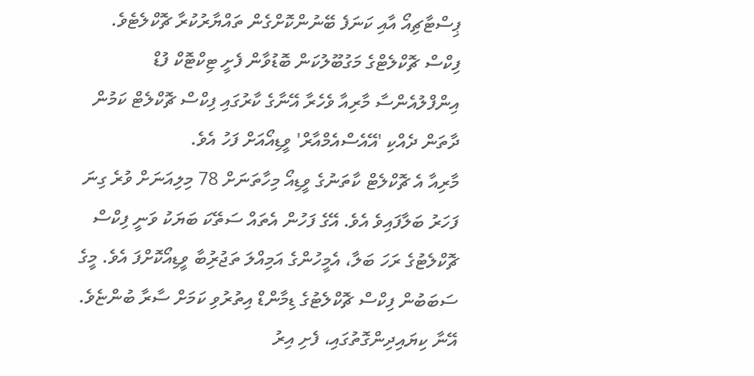ޕިސްޓާޗިއޯ އާއި ކަނަފެ ބޭނުންކޮށްގެން ތައްޔާރުކުރާ ޗޮކްލެޓެވެ.
ފިކްސް ޗޮކްލެޓްގެ މަގުބޫލުކަން ބޮޑުވާން ފެށީ ޓިކްޓޮކް ފުޑް އިންފްލުއެންސާ މާރިއާ ވެހެރާ އޭނާގެ ކާރުގައި ފިކްސް ޗޮކްލެޓް ކަމުން ދާތަން ދެއްކި 'އޭއެސްއެމްއާރް' ވީޑިއޯއަށް ފަހު އެވެ.
މާރިއާ އެ ޗޮކްލެޓް ކާތަނުގެ ވީޑިއޯ މިހާތަނަށް 78 މިލިއަނަށް ވުރެ ގިނަ ފަހަރު ބަލާފައިވެ އެވެ. އޭގެ ފަހުން އެތައް ސަތޭކަ ބަޔަކު ވަނީ ފިކްސް ޗޮކްލެޓުގެ ރަހަ ބަލާ، އެމީހުންގެ އަމިއްލަ ތަޖުރުިބާ ވީޑިއޯކޮށްފަ އެވެ. މީގެ ސަބަބުން ފިކްސް ޗޮކްލެޓުގެ ޑިމާންޑް އިތުރުވި ކަމަށް ސާރާ ބުންޏެވެ.
އޭނާ ކިޔައިދިންގޮތުގައި، ފެށި އިރު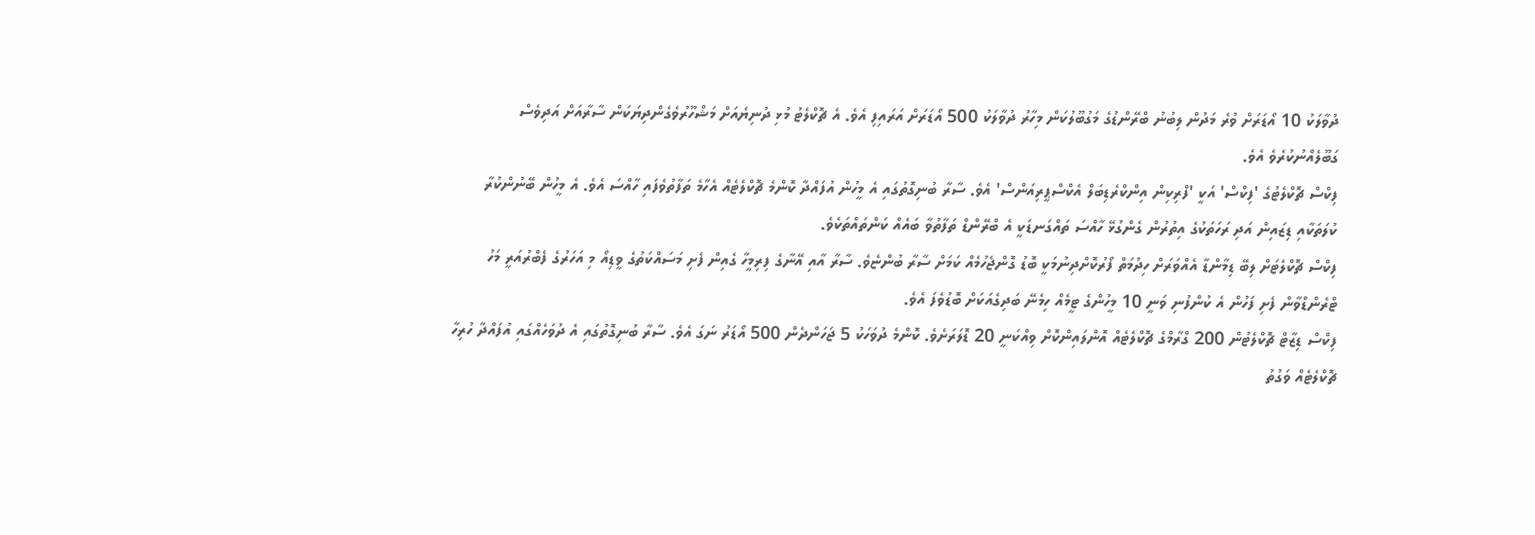ދުވާލަކު 10 އޯޑަރަށް ވުރެ މަދުން ލިބުނު ބްރޭންޑުގެ މަގުބޫލުކަން މިހާރު ދުވާލަކު 500 އޯޑަރަށް އަރައިފި އެވެ. އެ ޗޮކްލެޓު މުޅި ދުނިޔެއަށް މަޝްހޫރުވެގެންދިޔަކަން ސާރާއަށް އަދިވެސް ގަބޫލެއްނުކުރެވެ އެވެ.
ފިކްސް ޗޮކްލެޓުގެ 'ފިކްސް' އަކީ 'ފްރިކިން އިންކްރެޑިބަލް އެކްސްޕީރިއަންސް' އެވެ. ސާރާ ބުނިގޮތުގައި އެ މީހުން އުފައްދާ ކޮންމެ ޗޮކްލެޓެއް އެހާމެ ތަފާތުވެފައި ހާއްސަ އެވެ. އެ މީހުން ބޭނުންކުރާ ކުލަތަކާއި ޑިޒައިން އަދި ރަހަތަކުގެ އިތުރުން ގެންގުޅޭ ހާއްސަ ތައްގަނޑަކީ އެ ބްރޭންޑް ތަފާތުވާ ބައެއް ކަންތައްތަކެވެ.
ފިކްސް ޗޮކްލެޓަށް ލިބޭ ޑިމާންޑާ އެއްވަރަށް ހިދުމަތް ފޯރުކޮށްދިނުމަކީ ބޮޑު ގޮންޖެހުމެއް ކަމަށް ސާރާ ބުންޏެވެ. ސާރާ އާއި އޭނާގެ ފިރިމީހާ ގެއިން ފެށި މަސައްކަތުގެ ވީޑިއޯ މި އަހަރުގެ ފެބްރުއަރީ މަހު ޓްރެންޑްވާން ފެށި ފަހުން އެ ކުންފުނި ވަނީ 10 މީހުންގެ ޓީމެއް ހިމެނޭ ބަދިގެއަކަށް ބޮޑުވެފަ އެވެ.
ފިކްސް ޑިޒާޓް ޗޮކްލެޓުން 200 ގްރާމްގެ ޗޮކްލެޓެއް އޮންލައިންކޮށް ވިއްކަނީ 20 ޑޮލަރަށެވެ. ކޮންމެ ދުވަހަކު 5 ޖަހަންދެން 500 އޯޑަރު ނަގަ އެވެ. ސާރާ ބުނިގޮތުގައި އެ ދުވަހެއްގައި އުފައްދާ ހުރިހާ ޗޮކްލެޓެއް ވަގުތު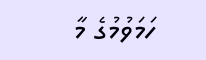ހަމަވުމުގެ މާ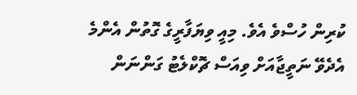ކުރިން ހުސްވެ އެވެ. މިއީ ވިޔަފާރީގެ ގޮތުން އެންމެ އެދެވޭ ނަތީޖާއަށް ވިއަސް ޗޮކްލެޓު ގަންނަން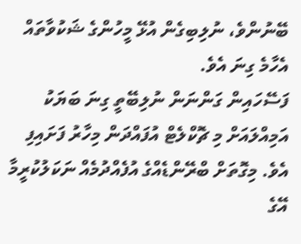ބޭނުންވެ، ނުލިބިގެން އުޅޭ މީހުންގެ ޝަކުވާތައް އެހާމެ ގިނަ އެވެ.
ފަސޭހައިން ގަންނަން ނުލިބޭތީ ގިނަ ބަޔަކު އަމިއްލައަށް މި ޗޮކްލެޓް އުފައްދަން މިހާރު ފަށައިފި އެވެ. މިގޮތަށް ބްރޭންޑެއްގެ އުފެއްދުމެއް ނަކަލުކުރީމާ އޭގެ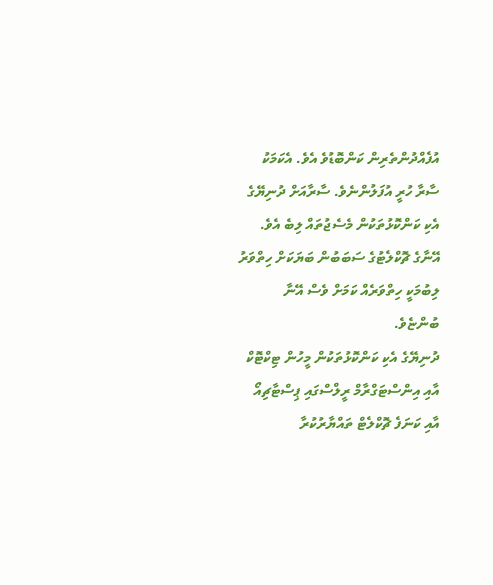އުފެއްދުންތެރިން ކަންބޮޑުވެ އެވެ. އެކަމަކު ސާރާ ހުރީ އުފަލުންނެވެ. ސާރާއަށް ދުނިޔޭގެ އެކި ކަންކޮޅުތަކުން މެސެޖުތައް ލިބެ އެވެ. އޭނާގެ ޗޮކްލެޓުގެ ސަބަބުން ބަޔަކަށް ހިތްވަރު ލިބުމަކީ ހިތްވަރެއް ކަމަށް ވެސް އޭނާ ބުންޏެވެ.
ދުނިޔޭގެ އެކި ކަންކޮޅުތަކުން މީހުން ޓިކްޓޮކް އާއި އިންސްޓަގްރާމް ރީލްސްގައި ޕިސްޓާޗިއޯ އާއި ކަނަފެ ޗޮކްލެޓް ތައްޔާރުކުރާ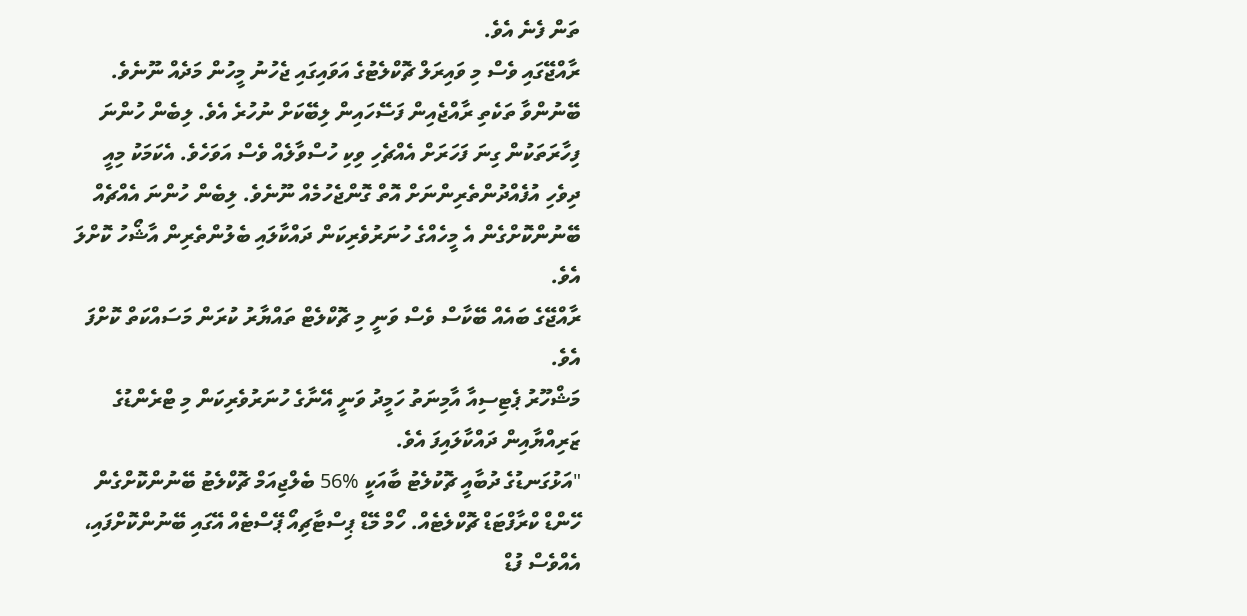ތަން ފެނެ އެވެ.
ރާއްޖޭގައި ވެސް މި ވައިރަލް ޗޮކްލެޓުގެ އަވައިގައި ޖެހުނު މީހުން މަދެއް ނޫނެވެ. ބޭނުންވާ ތަކެތި ރާއްޖެއިން ފަސޭހައިން ލިބޭކަށް ނުހުރެ އެވެ. ލިބެން ހުންނަ ފިހާރަތަކުން ގިނަ ފަހަރަށް އެއްޗެހި ވިކި ހުސްވާލެއް ވެސް އަވަހެވެ. އެކަމަކު މިއީ ދިވެހި އުފެއްދުންތެރިންނަށް އޮތް ގޮންޖެހުމެއް ނޫނެވެ. ލިބެން ހުންނަ އެއްޗެއް ބޭނުންކޮށްގެން އެ މީހެއްގެ ހުނަރުވެރިކަން ދައްކާލައި ބެލުންތެރިން އާޝޯހު ކޮށްލަ އެވެ.
ރާއްޖޭގެ ބައެއް ބޭކާސް ވެސް ވަނީ މި ޗޮކްލެޓް ތައްޔާރު ކުރަން މަސައްކަތް ކޮށްފަ އެވެ.
މަޝްހޫރު ޕެޓިސިއާ އާމިނަތު ހަމީދު ވަނީ އޭނާގެ ހުނަރުވެރިކަން މި ޓްރެންޑުގެ ޒަރިއްޔާއިން ދައްކާލައިފަ އެވެ.
"އަޅުގަނޑުގެ ދުބާއީ ޗޮކުލެޓު ބާއަކީ %56 ބެލްޖިއަމް ޗޮކްލެޓު ބޭނުންކޮށްގެން ހޭންޑް ކްރާފްޓަޑް ޗޮކްލެޓެއް. ހޯމް މޭޑް ޕިސްޓާޗިއޯ ޕޭސްޓެއް އޭގައި ބޭނުންކޮށްފައި، އެއްވެސް ފުޑް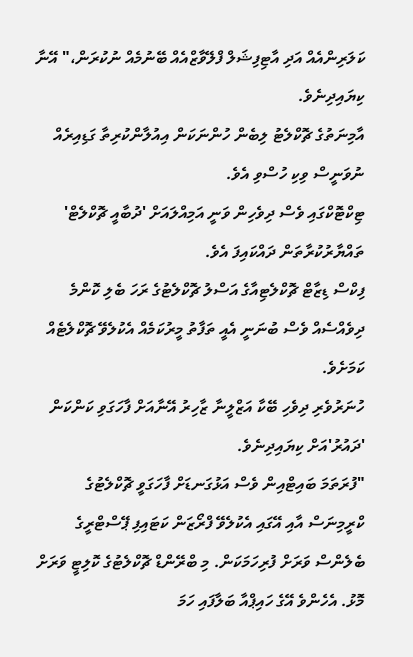ކަލަރިންއެއް އަދި އާޓިފިޝަލް ފްލޭވާޒްއެއް ބޭނުމެއް ނުކުރަން،" އޭނާ ކިޔައިދިނެވެ.
އާމިނަތުގެ ޗޮކްލެޓު ލިބެން ހުންނަކަން އިއުލާންކުރިތާ ގަޑިއިރެއް ނުވަނީސް ވިކި ހުސްވި އެވެ.
ޓިކްޓޮކްގައި ވެސް ދިވެހިން ވަނީ އަމިއްލައަށް 'ދުބާއީ ޗޮކްލެޓް' ތައްޔާރުކުރާތަން ދައްކައިފަ އެވެ.
ފިކްސް ޑިޒާޓް ޗޮކްލެޓިއާގެ އަސްލު ޗޮކްލެޓުގެ ރަހަ ބެލި ކޮންމެ ދިވެއްސެއް ވެސް ބުނަނީ އެއީ ތަފާތު މީރުކަމެއް އެކުލެވޭ ޗޮކްލެޓެއް ކަމަށެވެ.
ހުނަރުވެރި ދިވެހި ބޭކާ އަޒްލީނާ ޒާހިރު އޭނާއަށް ފާހަގަވި ކަންކަން 'ދައުރު'އަށް ކިޔައިދިނެވެ.
"ފުރަތަމަ ބައިޓްއިން ވެސް އަޅުގަނޑަށް ފާހަގަވީ ޗޮކްލެޓުގެ ކްރީމިނަސް އާއި އޭގައި އެކުލެވޭ ފްރޯޒަން ކަޓައިފި ޕޭސްޓްރީގެ ބެލެންސް ވަރަށް ފުރިހަމަކަން. މި ބްރޭންޑް ޗޮކްލެޓުގެ ކޮލިޓީ ވަރަށް މޮޅު. އެހެންވެ އޭގެ ހައިޕްއާ ބަލާފައި ހަމަ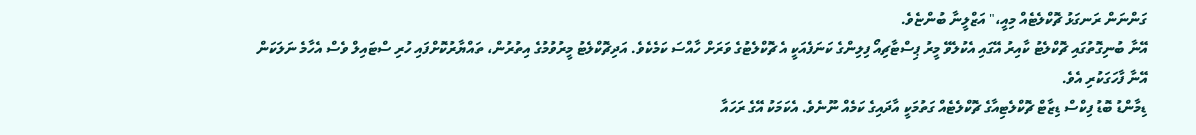ގަންނަން ރަނގަޅު ޗޮކްލެޓެއް މިއީ،" އަޒްލީނާ ބުންޏެވެ.
އޭނާ ބުނިގޮތުގައި ޗޮކްލެޓު ކާއިރު އޭގައި އެކުލެވޭ މީރު ޕިސްޓާޗިއޯ ފިލިންގެ ކަނަފެއަކީ އެ ޗޮކްލެޓުގެ ވަރަށް ހާއްސަ ކަމެކެވެ. އަދިޗޮކްލެޓު މީރުވުމުގެ އިތުރުން، ތައްޔާރުކޮށްފައި ހުރި ސްޓައިލް ވެސް އެހާމެ ނަލަކަން އޭނާ ފާހަގަކުރި އެވެ.
ޑިމާންޑު ބޮޑު ފިކްސް ޑިޒާޓް ޗޮކްލެޓިއާގެ ޗޮކްލެޓެއް ގަތުމަކީ އާދައިގެ ކަމެއް ނޫނެވެ. އެކަމަކު އޭގެ ރަހައާ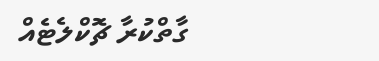ގާތްކުރާ ޗޮކްލެޓެއް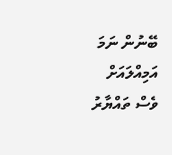ބޭނުން ނަމަ އަމިއްލައަށް ވެސް ތައްޔާރު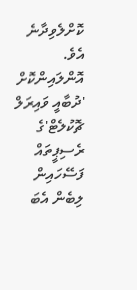ކޮށްލެވިދާނެ އެވެ. އޮންލައިންކޮށް 'ދުބާއީ ވައިރަލް ޗޮކުލެޓް'ގެ ރެސިޕީތައް ފަސޭހައިން ލިބެން އެބަ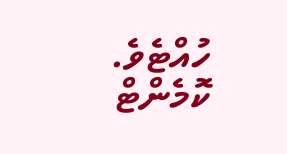ހުއްޓެވެ.
ކޮމެންޓް